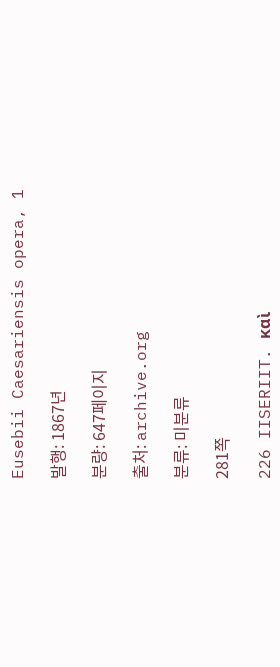Eusebii Caesariensis opera, 1

발행: 1867년

분량: 647페이지

출처: archive.org

분류: 미분류

281쪽

226 IISERIIT. καὶ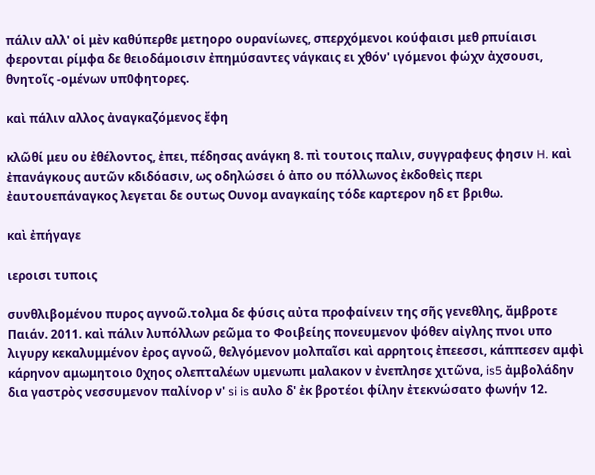πάλιν αλλ' οἱ μὲν καθύπερθε μετηορο ουρανίωνες, σπερχόμενοι κούφαισι μεθ ρπυίαισι φερονται ρίμφα δε θειοδάμοισιν ἐπημύσαντες νάγκαις ει χθόν' ιγόμενοι φώχν ἀχσουσι, θνητοῖς -ομένων υπ0φητορες.

καὶ πάλιν αλλος ἀναγκαζόμενος ἔφη

κλῶθί μευ ου ἐθέλοντος, ἐπει, πέδησας ανάγκη 8. πὶ τουτοις παλιν, συγγραφευς φησιν H. καὶ ἐπανάγκους αυτῶν κδιδόασιν, ως οδηλώσει ὁ ἀπο ου πόλλωνος ἐκδοθεὶς περι ἐαυτουεπάναγκος λεγεται δε ουτως Ουνομ αναγκαίης τόδε καρτερον ηδ ετ βριθω.

καὶ ἐπήγαγε

ιεροισι τυποις

συνθλιβομένου πυρος αγνοῶ.τολμα δε φύσις αὐτα προφαίνειν της σῆς γενεθλης, ἄμβροτε Παιάν. 2011. καὶ πάλιν λυπόλλων ρεῶμα το Φοιβείης πονευμενον ψόθεν αἰγλης πνοι υπο λιγυρy κεκαλυμμένον ἐρος αγνοῶ, θελγόμενον μολπαῖσι καὶ αρρητοις ἐπεεσσι, κάππεσεν αμφὶ κάρηνον αμωμητοιο 0χηος ολεπταλέων υμενωπι μαλακον ν ἐνεπλησε χιτῶνα, is5 ἀμβολάδην δια γαστρὸς νεσσυμενον παλίνορ ν' si is αυλο δ' ἐκ βροτέοι φίλην ἐτεκνώσατο φωνήν 12.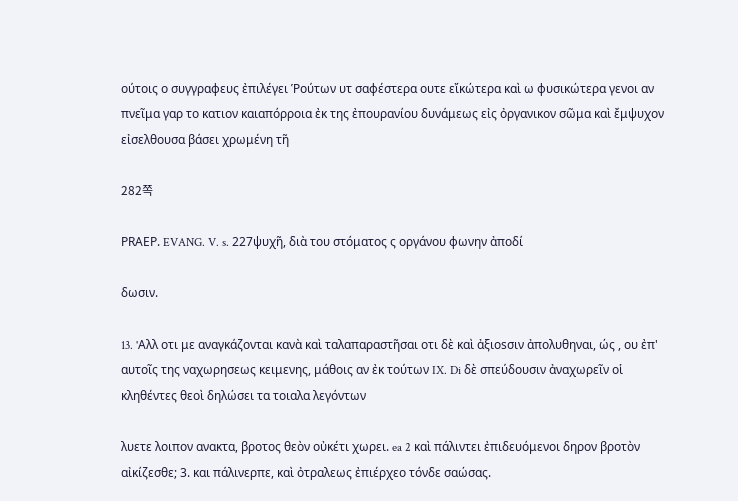ούτοις ο συγγραφευς ἐπιλέγει Ῥούτων υτ σαφέστερα ουτε εἴκώτερα καὶ ω φυσικώτερα γενοι αν πνεῖμα γαρ το κατιον καιαπόρροια ἐκ της ἐπουρανίου δυνάμεως εἰς ὀργανικον σῶμα καὶ ἔμψυχον εἰσελθουσα βάσει χρωμένη τῆ

282쪽

ΡRΑΕΡ. EVANG. V. s. 227ψυχῆ, διὰ του στόματος ς οργάνου φωνην ἀποδί

δωσιν.

13. 'Aλλ οτι με αναγκάζονται κανὰ καὶ ταλαπαραστῆσαι οτι δὲ καὶ ἀξιοsσιν ἀπολυθηναι, ώς , ου ἐπ' αυτοῖς της ναχωρησεως κειμενης, μάθοις αν ἐκ τούτων IX. Di δὲ σπεύδουσιν ἀναχωρεῖν οἱ κληθέντες θεοὶ δηλώσει τα τοιαλα λεγόντων

λυετε λοιπον ανακτα, βροτος θεὸν οὐκέτι χωρει. ea 2 καὶ πάλιντει ἐπιδευόμενοι δηρον βροτὸν αἰκίζεσθε; 3. και πάλινερπε, καὶ ὀτραλεως ἐπιέρχεο τόνδε σαώσας.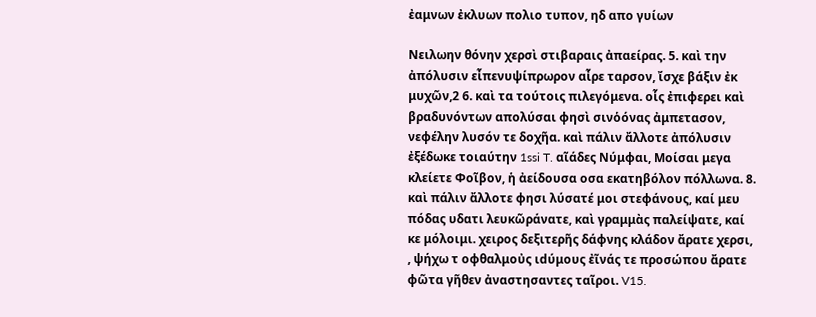ἐαμνων ἐκλυων πολιο τυπον, ηδ απο γυίων

Νειλωην θόνην χερσὶ στιβαραις ἀπαείρας. 5. καὶ την ἀπόλυσιν εἶπενυψίπρωρον αἶρε ταρσον, ἴσχε βάξιν ἐκ μυχῶν,2 6. καὶ τα τούτοις πιλεγόμενα. οἷς ἐπιφερει καὶ βραδυνόντων απολύσαι φησὶ σινὁόνας ἀμπετασον, νεφέλην λυσόν τε δοχῆα. καὶ πάλιν ἄλλοτε ἀπόλυσιν ἐξέδωκε τοιαύτην 1ssi T. αῖάδες Νύμφαι, Μοίσαι μεγα κλείετε Φοῖβον, ἡ ἀείδουσα οσα εκατηβόλον πόλλωνα. 8. καὶ πάλιν ἄλλοτε φησι λύσατέ μοι στεφάνους, καί μευ πόδας υδατι λευκῶράνατε, καὶ γραμμὰς παλείψατε, καί κε μόλοιμι. χειρος δεξιτερῆς δάφνης κλάδον ἄρατε χερσι, , ψήχω τ οφθαλμοὐς ιdύμους ἐῖνάς τε προσώπου ἄρατε φῶτα γῆθεν ἀναστησαντες ταῖροι. V15.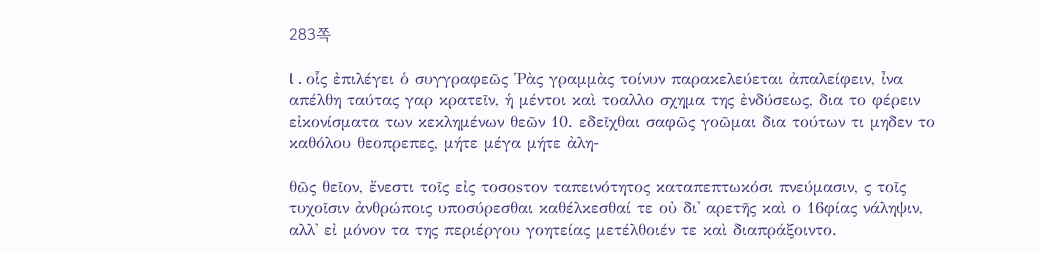283쪽

l . οἷς ἐπιλέγει ὁ συγγραφεῶς Ῥὰς γραμμὰς τοίνυν παρακελεύεται ἀπαλείφειν, ἶνα απέλθη ταύτας γαρ κρατεῖν, ἡ μέντοι καὶ τοαλλο σχημα της ἐνδύσεως, δια το φέρειν εἰκονίσματα των κεκλημένων θεῶν 10. εδεῖχθαι σαφῶς γοῶμαι δια τούτων τι μηδεν το καθόλου θεοπρεπες, μήτε μέγα μήτε ἀλη-

θῶς θεῖον, ἔνεστι τοῖς εἰς τοσοsτον ταπεινότητος καταπεπτωκόσι πνεύμασιν, ς τοῖς τυχοῖσιν ἀνθρώποις υποσύρεσθαι καθέλκεσθαί τε οὐ δι' αρετῆς καὶ ο 16φίας νάληψιν, αλλ' εἰ μόνον τα της περιέργου γοητείας μετέλθοιέν τε καὶ διαπράξοιντο.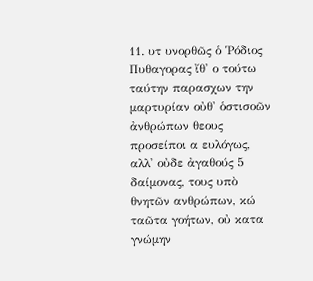11. υτ υνορθῶς ὁ Ῥόδιος Πυθαγορας ἴθ' ο τούτω ταύτην παρασχων την μαρτυρίαν οὐθ' ὁστισοῶν ἀνθρώπων θεους προσείποι α ευλόγως, αλλ' οὐδε ἀγαθούς 5 δαίμονας, τους υπὸ θνητῶν ανθρώπων, κώ ταῶτα γοήτων, οὐ κατα γνώμην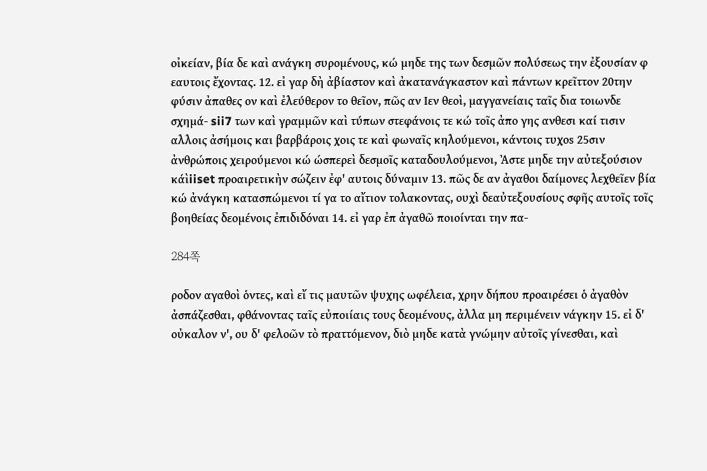οἰκείαν, βία δε καὶ ανάγκη συρομένους, κώ μηδε της των δεσμῶν πολύσεως την ἐξουσίαν φ εαυτοις ἔχοντας. 12. εἰ γαρ δὴ ἀβίαστον καὶ ἀκατανάγκαστον καὶ πάντων κρεῖττον 20την φύσιν ἀπαθες ον καὶ ἐλεύθερον το θεῖον, πῶς αν Ιεν θεοὶ, μαγγανείαις ταῖς δια τοιωνδε σχημά- sii7 των καὶ γραμμῶν καὶ τύπων στεφάνοις τε κώ τοῖς ἀπο γης ανθεσι καί τισιν αλλοις ἀσήμοις και βαρβάροις χοις τε καὶ φωναῖς κηλούμενοι, κάντοις τυχοs 25σιν ἀνθρώποις χειρούμενοι κώ ώσπερεὶ δεσμοῖς καταδουλούμενοι, Ἀστε μηδε την αὐτεξούσιον κάὶiiset προαιρετικὴν σώζειν ἐφ' αυτοις δύναμιν 13. πῶς δε αν ἀγαθοι δαίμονες λεχθεῖεν βία κώ ἀνάγκη κατασπώμενοι τί γα το αἴτιον τολακοντας, ουχὶ δεαὐτεξουσίους σφῆς αυτοῖς τοῖς βοηθείας δεομένοις ἐπιδιδόναι 14. εἰ γαρ ἐπ ἀγαθῶ ποιοίνται την πα-

284쪽

ροδον αγαθοὶ ὁντες, καὶ εἴ τις μαυτῶν ψυχης ωφέλεια, χρην δήπου προαιρέσει ὁ ἀγαθὸν ἀσπάζεσθαι, φθάνοντας ταῖς εὐποιίαις τους δεομένους, ἀλλα μη περιμένειν νάγκην 15. εἰ δ' οὐκαλον ν', ου δ' φελοῶν τὸ πραττόμενον, διὸ μηδε κατὰ γνώμην αὐτοῖς γίνεσθαι, καὶ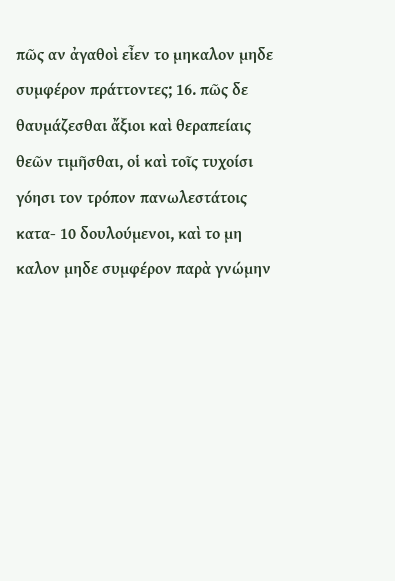πῶς αν ἀγαθοὶ εἶεν το μηκαλον μηδε συμφέρον πράττοντες; 16. πῶς δε θαυμάζεσθαι ἄξιοι καὶ θεραπείαις θεῶν τιμῆσθαι, οἱ καὶ τοῖς τυχοίσι γόησι τον τρόπον πανωλεστάτοις κατα- 10 δουλούμενοι, καὶ το μη καλον μηδε συμφέρον παρὰ γνώμην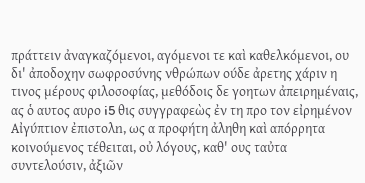πράττειν ἀναγκαζόμενοι, αγόμενοι τε καὶ καθελκόμενοι, ου δι' ἀποδοχην σωφροσύνης νθρώπων ούδε ἀρετης χάριν η τινος μέρους φιλοσοφίας, μεθόδοις δε γοητων ἀπειρημέναις, ας ὁ αυτος αυρο i5 θις συγγραφεὼς ἐν τη προ τον εἰρημένον Αἰγύπτιον ἐπιστολn, ως α προφήτη ἀληθη καὶ απόρρητα κοινούμενος τέθειται, οὐ λόγους, καθ' ους ταὐτα συντελούσιν, ἀξιῶν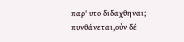παρ' υτο διδαχθηναι; πυνθάνεται,οὐν δέ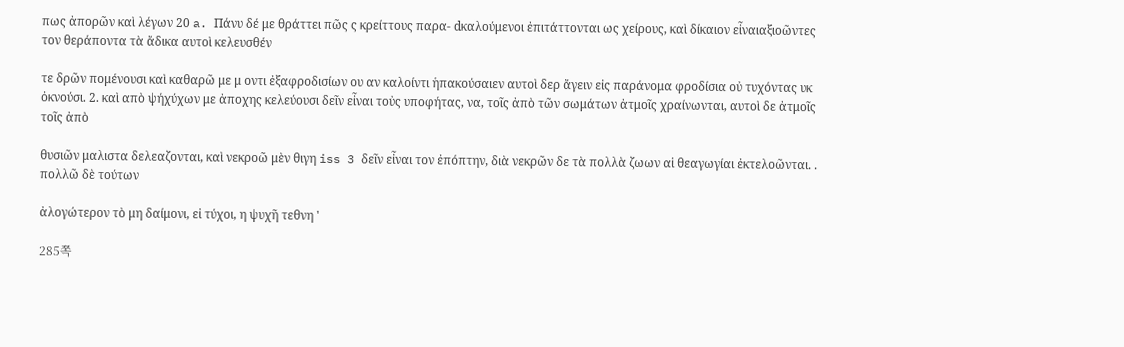πως ἀπορῶν καὶ λέγων 20 a. Πάνυ δέ με θράττει πῶς ς κρείττους παρα- dκαλούμενοι ἐπιτάττονται ως χείρους, καὶ δίκαιον εἶναιαξιοῶντες τον θεράποντα τὰ ἄδικα αυτοὶ κελευσθέν

τε δρῶν πομένουσι καὶ καθαρῶ με μ οντι ἐξαφροδισίων ου αν καλοίντι ἡπακούσαιεν αυτοὶ δερ ἄγειν εἰς παράνομα φροδίσια οὐ τυχόντας υκ ὀκνούσι. 2. καὶ απὸ ψήχύχων με ἀποχης κελεύουσι δεῖν εἶναι τοὐς υποφήτας, να, τοῖς ἀπὸ τῶν σωμάτων ἀτμοῖς χραίνωνται, αυτοὶ δε ἀτμοῖς τοῖς ἀπὸ

θυσιῶν μαλιστα δελεαζονται, καὶ νεκροῶ μὲν θιγη iss 3 δεῖν εἶναι τον ἐπόπτην, διὰ νεκρῶν δε τὰ πολλὰ ζωων αἱ θεαγωγίαι ἐκτελοῶνται. . πολλῶ δὲ τούτων

ἀλογώτερον τὸ μη δαίμονι, εἰ τύχοι, η ψυχῆ τεθνη '

285쪽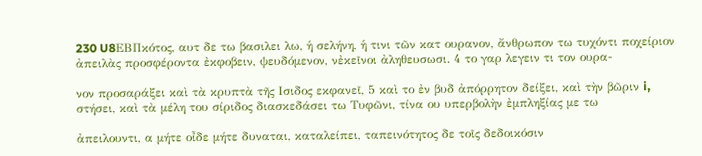230 U8ΕBΠκότος, αυτ δε τω βασιλει λω, ἡ σελήνη, ἡ τινι τῶν κατ ουρανον, ἄνθρωπον τω τυχόντι ποχείριον ἀπειλὰς προσφέροντα ἐκφοβειν, ψευδόμενον, νἐκεῖνοι ἀληθευσωσι. 4 το γαρ λεγειν τι τον ουρα-

νον προσαράξει καὶ τὰ κρυπτὰ τῆς Ισιδος εκφανεῖ, 5 καὶ το ἐν βυδ ἀπόρρητον δείξει, καὶ τὴν βῶριν i, στήσει, καὶ τὰ μέλη του σίριδος διασκεδάσει τω Τυφῶνι, τίνα ου υπερβολὴν ἐμπληξίας με τω

ἀπειλουντι, α μήτε οἶδε μήτε δυναται, καταλείπει, ταπεινότητος δε τοῖς δεδοικόσιν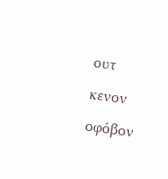ουτ κενον οφόβον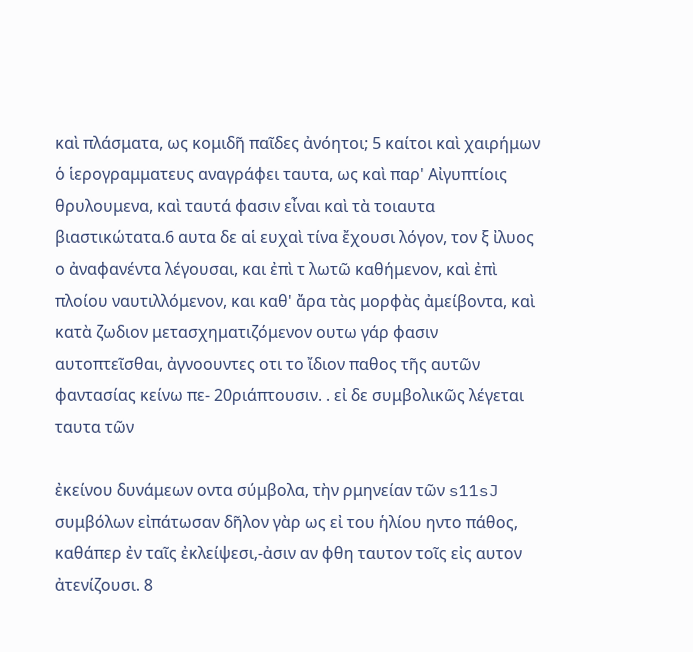καὶ πλάσματα, ως κομιδῆ παῖδες ἀνόητοι; 5 καίτοι καὶ χαιρήμων ὁ ἱερογραμματευς αναγράφει ταυτα, ως καὶ παρ' Αἰγυπτίοις θρυλουμενα, καὶ ταυτά φασιν εἶναι καὶ τὰ τοιαυτα βιαστικώτατα.6 αυτα δε αἱ ευχαὶ τίνα ἔχουσι λόγον, τον ξ ἰλυος ο ἀναφανέντα λέγουσαι, και ἐπὶ τ λωτῶ καθήμενον, καὶ ἐπὶ πλοίου ναυτιλλόμενον, και καθ' ἄρα τὰς μορφὰς ἀμείβοντα, καὶ κατὰ ζωδιον μετασχηματιζόμενον ουτω γάρ φασιν αυτοπτεῖσθαι, ἀγνοουντες οτι το ἴδιον παθος τῆς αυτῶν φαντασίας κείνω πε- 20ριάπτουσιν. . εἰ δε συμβολικῶς λέγεται ταυτα τῶν

ἐκείνου δυνάμεων οντα σύμβολα, τὴν ρμηνείαν τῶν s11sJ συμβόλων εἰπάτωσαν δῆλον γὰρ ως εἰ του ἡλίου ηντο πάθος, καθάπερ ἐν ταῖς ἐκλείψεσι,-ἀσιν αν φθη ταυτον τοῖς εἰς αυτον ἀτενίζουσι. 8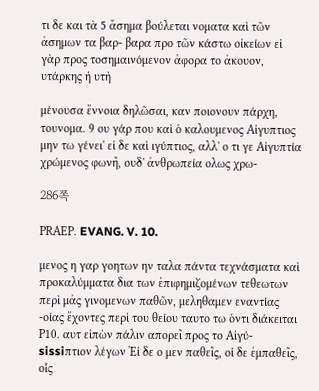τι δε και τὰ 5 ἄσημα βούλεται νοματα καὶ τῶν ἀσημων τα βαρ- βαρα προ τῶν κάστω οἰκείων εἰ γὰρ προς τοσημαινόμενον ἀφορα το ἀκουον, υτάρκης ἡ υτὴ

μένουσα ἔννοια δηλῶσαι, καν ποιονουν πάρχη, τουνομα. 9 ου γάρ που καὶ ὁ καλουμενος Αἰγυπτιος μην τω γένει' εἰ δε καὶ ιγύπτιος, αλλ' ο τι γε Αἰγυπτία χρώμενος φωνῆ, ουδ' ἀνθρωπεία ολως χρω-

286쪽

ΡRΑΕΡ. EVANG. V. 10.

μενος η γαρ γοητων ην ταλα πάντα τεχνάσματα καὶ προκαλύμματα δια των ἐπιφημιζομένων τεθεωτων περὶ μἀς γινομενων παθῶν, μεληθαμεν εναντίας -οίας ἔχοντες περὶ του θείου ταυτο τω ὁντι διάκειται Ρ10. αυτ εἰπὼν πάλιν απορεῖ προς το Αἰγύ- sissiπτιον λέγων Ἐἰ δε ο μεν παθεῖς, οἱ δε ἐμπαθεῖς, οἷς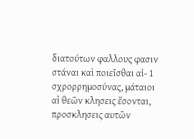διατούτων φαλλους φασιν στάναι καὶ ποιεῖσθαι αἰ- 1 σχρορρημοσύνας, μάταιοι αἱ θεῶν κλησεις ἔσονται, προσκλησεις αυτῶν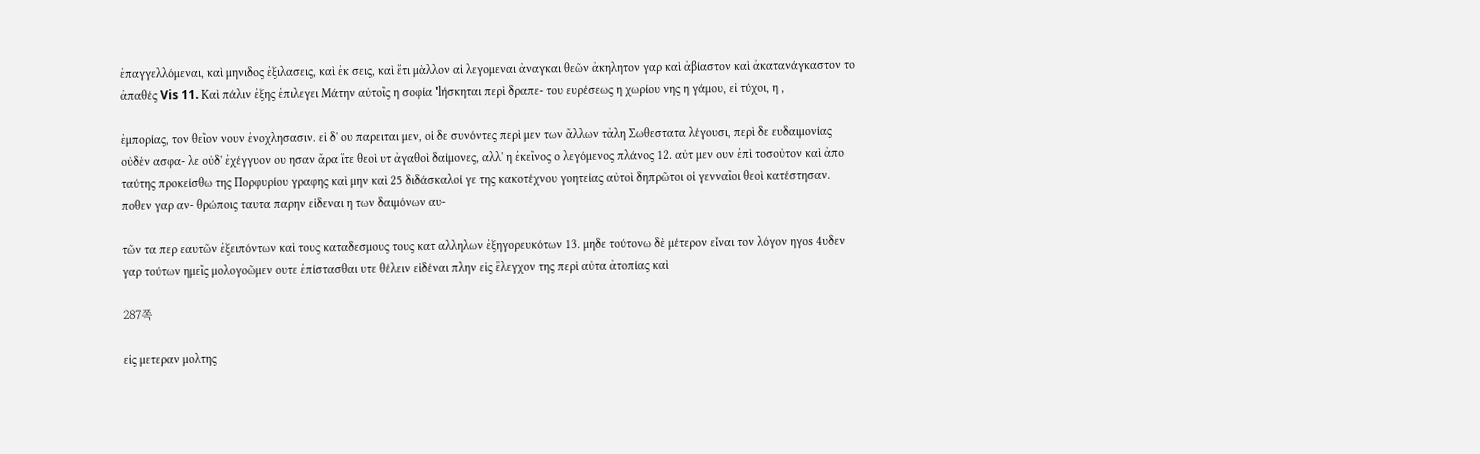ἐπαγγελλόμεναι, καὶ μηνιδος ἐξιλασεις, καὶ ἐκ σεις, καὶ ἔτι μὰλλον αἱ λεγομεναι ἀναγκαι θεῶν ἀκηλητον γαρ καὶ ἀβίαστον καὶ ἀκατανάγκαστον το ἀπαθές Vis 11. Καὶ πάλιν ἐξης ἐπιλεγει Μάτην αὐτοῖς η σοφία 'lήσκηται περὶ δραπε- του ευρέσεως η χωρίου νης η γάμου, εἰ τύχοι, η ,

ἐμπορίας, τον θεῖον νουν ἐνοχλησασιν. εἰ δ' ου παρειται μεν, οἱ δε συνόντες περὶ μεν των ἄλλων τἀλη Σωθεστατα λέγουσι, περὶ δε ευδαιμονίας οὐδὲν ασφα- λε οὐδ' ἐχέγγυον ου ησαν ἄρα ἴτε θεοὶ υτ ἀγαθοὶ δαίμονες, αλλ' η ἐκεῖνος ο λεγόμενος πλάνος 12. αὐτ μεν ουν ἐπὶ τοσοὐτον καὶ ἀπο ταύτης προκείσθω της Πορφυρίου γραφης καὶ μην καὶ 25 διδάσκαλοί γε της κακοτέχνου γοητείας αὐτοὶ δηπρῶτοι οἱ γενναῖοι θεοὶ κατέστησαν. ποθεν γαρ αν- θρώποις ταυτα παρην εἰδεναι η των δαιμόνων αυ-

τῶν τα περ εαυτῶν ἐξειπόντων καὶ τους καταδεσμους τους κατ αλληλων ἐξηγορευκότων 13. μηδε τούτονω δὲ μέτερον εἶναι τον λόγον ηγos 4υδεν γαρ τούτων ημεῖς μολογοῶμεν ουτε ἐπίστασθαι υτε θέλειν εἰδέναι πλην εἰς ἔλεγχον της περὶ αὐτα ἀτοπίας καὶ

287쪽

εἰς μετεραν μολτης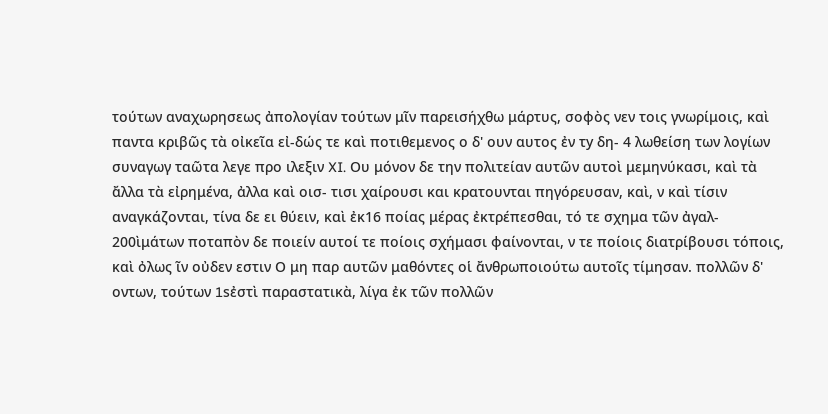τούτων αναχωρησεως ἀπολογίαν τούτων μῖν παρεισήχθω μάρτυς, σοφὸς νεν τοις γνωρίμοις, καὶ παντα κριβῶς τὰ οἰκεῖα εἰ-δώς τε καὶ ποτιθεμενος ο δ' ουν αυτος ἐν τy δη- 4 λωθείση των λογίων συναγωγ ταῶτα λεγε προ ιλεξιν XI. Ου μόνον δε την πολιτείαν αυτῶν αυτοὶ μεμηνύκασι, καὶ τὰ ἄλλα τὰ εἰρημένα, ἀλλα καὶ οισ- τισι χαίρουσι και κρατουνται πηγόρευσαν, καὶ, ν καὶ τίσιν αναγκάζονται, τίνα δε ει θύειν, καὶ ἐκ16 ποίας μέρας ἐκτρέπεσθαι, τό τε σχημα τῶν ἀγαλ- 200ὶμάτων ποταπὸν δε ποιείν αυτοί τε ποίοις σχήμασι φαίνονται, ν τε ποίοις διατρίβουσι τόποις, καὶ ὀλως ῖν οὐδεν εστιν Ο μη παρ αυτῶν μαθόντες οἱ ἄνθρωποιούτω αυτοῖς τίμησαν. πολλῶν δ' οντων, τούτων 1sἐστὶ παραστατικὰ, λίγα ἐκ τῶν πολλῶν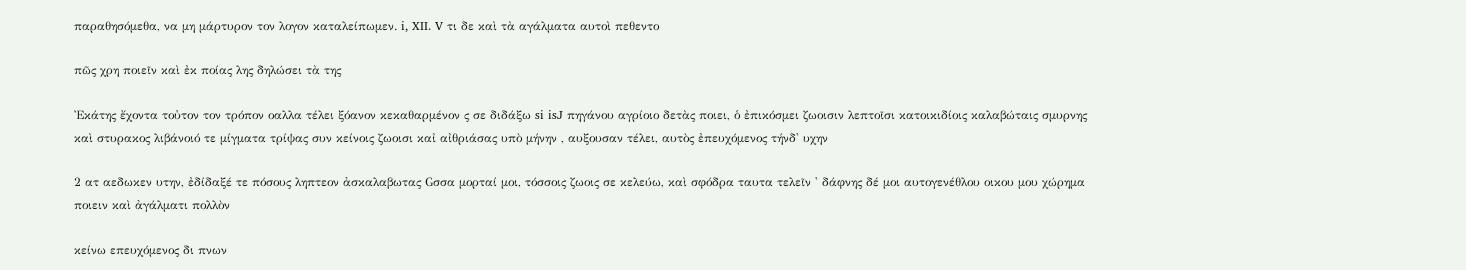παραθησόμεθα, να μη μάρτυρον τον λογον καταλείπωμεν. i, XII. V τι δε καὶ τὰ αγάλματα αυτοὶ πεθεντο

πῶς χρη ποιεῖν καὶ ἐκ ποίας λης δηλώσει τὰ της

Ἐκάτης ἔχοντα τοὐτον τον τρόπον οαλλα τέλει ξόανον κεκαθαρμένον ς σε διδάξω si isJ πηγάνου αγρίοιο δετὰς ποιει, ὁ ἐπικόσμει ζωοισιν λεπτοῖσι κατοικιδίοις καλαβώταις σμυρνης καὶ στυρακος λιβάνοιό τε μίγματα τρίψας συν κείνοις ζωοισι καἰ αἰθριάσας υπὸ μήνην , αυξουσαν τέλει, αυτὸς ἐπευχόμενος τήνδ' υχην

2 ατ αεδωκεν υτην, ἐδίδαξέ τε πόσους ληπτεον ἀσκαλαβωτας Gσσα μορταί μοι, τόσσοις ζωοις σε κελεύω, καὶ σφόδρα ταυτα τελεῖν ' δάφνης δέ μοι αυτογενέθλου οικου μου χώρημα ποιειν καὶ ἀγάλματι πολλὸν

κείνω επευχόμενος δι πνων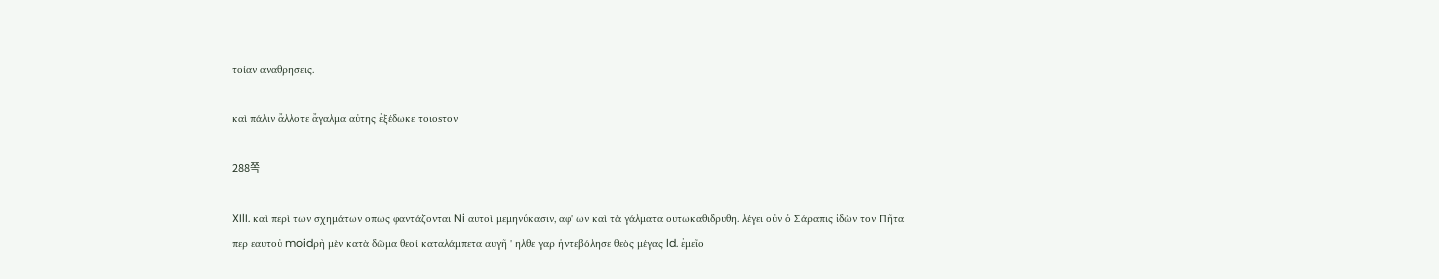τοίαν αναθρησεις.

καὶ πάλιν ἄλλοτε ἄγαλμα αὐτης ἐξέδωκε τοιοsτον

288쪽

XIlI. καὶ περὶ των σχημάτων οπως φαντάζονται Ni αυτοὶ μεμηνύκασιν, αφ' ων καὶ τὰ γάλματα ουτωκαθιδρυθη. λέγει οὐν ὁ Σάραπις ἰδὼν τον Πῆτα περ εαυτοὐ moidρὴ μὲν κατὰ δῶμα θεοί καταλάμπετα αυγῆ ' ηλθε γαρ ἡντεβόλησε θεὸς μέγας ld. ἐμεῖο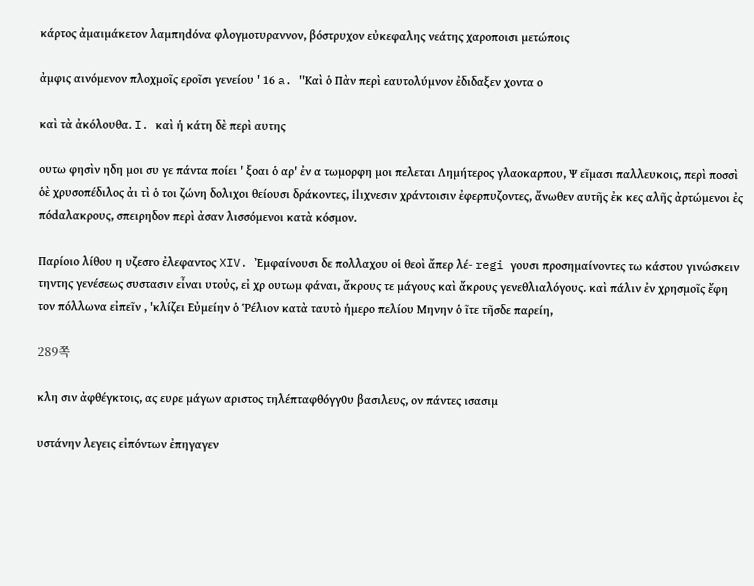κάρτος ἀμαιμάκετον λαμπηdόνα φλογμοτυραννον, βόστρυχον εὐκεφαλης νεάτης χαροποισι μετώποις

ἀμφις αινόμενον πλοχμοῖς εροῖσι γενείου ' 16 a. ''Καὶ ὁ Πὰν περὶ εαυτολύμνον ἐδιδαξεν χοντα ο

καὶ τὰ ἀκόλουθα. I. καὶ ἡ κάτη δὲ περὶ αυτης

ουτω φησὶν ηδη μοι συ γε πάντα ποίει ' ξοαι ὁ αρ' ἐν α τωμορφη μοι πελεται Λημήτερος γλαοκαρπου, Ψ εῖμασι παλλευκοις, περὶ ποσσὶ ὁὲ χρυσοπέδιλος ἀι τὶ ὁ τοι ζώνη δολιχοι θείουσι δράκοντες, ilιχνεσιν χράντοισιν ἐφερπυζοντες, ἄνωθεν αυτῆς ἐκ κες αλῆς ἀρτώμενοι ἐς πόdαλακρους, σπειρηδον περὶ ἀσαν λισσόμενοι κατὰ κόσμον.

Παρίοιο λίθου η υζεσro ἐλεφαντος XIV. Ἐμφαίνουσι δε πολλαχου οἱ θεοὶ ἄπερ λέ- regi γουσι προσημαίνοντες τω κάστου γινώσκειν τηντης γενέσεως συστασιν εἶναι υτοὐς, εἰ χρ ουτωμ φάναι, ἄκρους τε μάγους καὶ ἄκρους γενεθλιαλόγους. καὶ πάλιν ἐν χρησμοῖς ἔφη τον πόλλωνα εἰπεῖν , 'κλίζει Εὐμείην ὁ Ῥέλιον κατὰ ταυτὸ ἡμερο πελίου Μηνην ὁ ῖτε τῆσδε παρείη,

289쪽

κλη σιν ἀφθέγκτοις, ας ευρε μάγων αριστος τηλέπταφθόγγ0υ βασιλευς, ον πάντες ισασιμ

υστάνην λεγεις εἰπόντων ἐπηγαγεν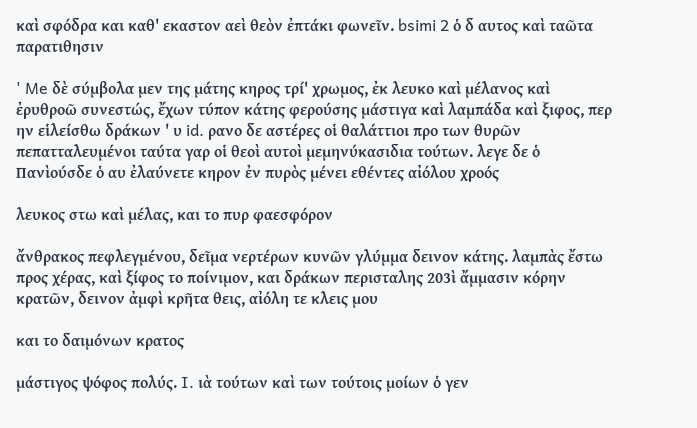καὶ σφόδρα και καθ' εκαστον αεὶ θεὸν ἐπτάκι φωνεῖν. bsimi 2 ὁ δ αυτος καὶ ταῶτα παρατιθησιν

' Me δὲ σύμβολα μεν της μάτης κηρος τρί' χρωμος, ἐκ λευκο καὶ μέλανος καὶ ἐρυθροῶ συνεστώς, ἔχων τύπον κάτης φερούσης μάστιγα καὶ λαμπάδα καὶ ξιφος, περ ην εἱλείσθω δράκων ' υ id. ρανο δε αστέρες οἱ θαλάττιοι προ των θυρῶν πεπατταλευμένοι ταύτα γαρ οἱ θεοὶ αυτοὶ μεμηνύκασιδια τούτων. λεγε δε ὁ Πανὶούσδε ὁ αυ ἐλαύνετε κηρον ἐν πυρὸς μένει εθέντες αἰόλου χροός

λευκος στω καὶ μέλας, και το πυρ φαεσφόρον

ἄνθρακος πεφλεγμένου, δεῖμα νερτέρων κυνῶν γλύμμα δεινον κάτης. λαμπὰς ἔστω προς χέρας, καὶ ξίφος το ποίνιμον, και δράκων περισταλης 203ὶ ἄμμασιν κόρην κρατῶν, δεινον ἀμφὶ κρῆτα θεις, αἰόλη τε κλεις μου

και το δαιμόνων κρατος

μάστιγος ψόφος πολύς. I. ιὰ τούτων καὶ των τούτοις μοίων ὁ γεν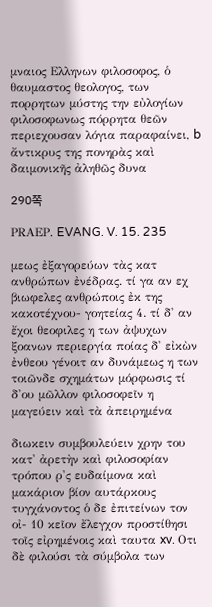μναιος Ελληνων φιλοσοφος, ὁ θαυμαστος θεολογος, των πορρητων μύστης την εὐλογίων φιλοσοφωνως πόρρητα θεῶν περιεχουσαν λόγια παραφαίνει, b ἄντικρυς της πονηρὰς καὶ δαιμονικῆς ἀληθῶς δυνα

290쪽

ΡRΑΕΡ. EVANG. V. 15. 235

μεως ἐξαγορεύων τὰς κατ ανθρώπων ἐνέδρας. τί γα αν εχ βιωφελες ανθρώποις ἐκ της κακοτέχνου- γοητείας 4. τί δ' αν ἔχοι θεοφιλες η των ἀψυχων ξοανων περιεργία ποίας δ' εἰκὼν ἐνθεου γένοιτ αν δυνάμεως η των τοιῶνδε σχημάτων μόρφωσις τί δ'ου μῶλλον φιλοσοφεῖν η μαγεύειν καὶ τὰ ἀπειρημένα

διωκειν συμβουλεύειν χρην του κατ' ἀρετὴν καὶ φιλοσοφίαν τρόπου ρ'ς ευδαίμονα καὶ μακάριον βίον αυτάρκους τυγχάνοντος ὁ δε ἐπιτείνων τον οἰ- 10 κεῖον ἔλεγχον προστίθησι τοῖς εἰρημένοις καὶ ταυτα xv. Oτι δὲ φιλούσι τὰ σύμβολα των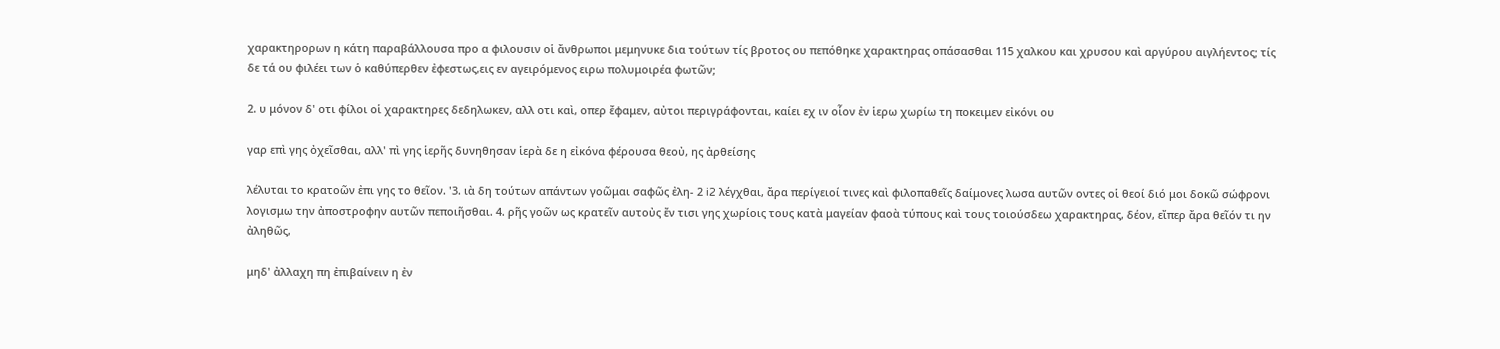χαρακτηρορων η κάτη παραβάλλουσα προ α φιλουσιν οἱ ἄνθρωποι μεμηνυκε δια τούτων τίς βροτος ου πεπόθηκε χαρακτηρας οπάσασθαι 115 χαλκου και χρυσου καὶ αργύρου αιγλήεντος; τίς δε τά ου φιλέει των ὁ καθύπερθεν ἐφεστως,εις εν αγειρόμενος ειρω πολυμοιρέα φωτῶν;

2. υ μόνον δ' οτι φίλοι οἱ χαρακτηρες δεδηλωκεν, αλλ οτι καὶ, οπερ ἔφαμεν, αὐτοι περιγράφονται, καίει εχ ιν οἷον ἐν ἱερω χωρίω τη ποκειμεν εἰκόνι ου

γαρ επὶ γης ὀχεῖσθαι, αλλ' πὶ γης ἱερῆς δυνηθησαν ἱερὰ δε η εἰκόνα φέρουσα θεοὐ, ης ἀρθείσης

λέλυται το κρατοῶν ἐπι γης το θεῖον. '3. ιὰ δη τούτων απάντων γοῶμαι σαφῶς ἐλη- 2 i2 λέγχθαι, ἄρα περίγειοί τινες καὶ φιλοπαθεῖς δαίμονες λωσα αυτῶν οντες οἱ θεοί διό μοι δοκῶ σώφρονι λογισμω την ἀποστροφην αυτῶν πεποιῆσθαι. 4. ρῆς γοῶν ως κρατεῖν αυτοὐς ἔν τισι γης χωρίοις τους κατὰ μαγείαν φαοὰ τύπους καὶ τους τοιούσδεω χαρακτηρας, δέον, εἴπερ ἄρα θεῖόν τι ην ἀληθῶς,

μηδ' ἀλλαχη πη ἐπιβαίνειν η ἐν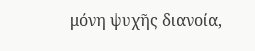μόνη ψυχῆς διανοία,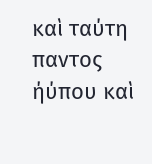καὶ ταύτη παντος ήύπου καὶ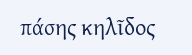πάσης κηλῖδος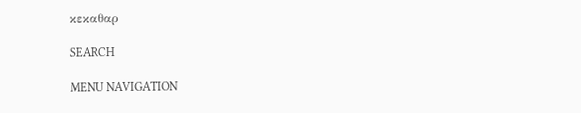κεκαθαρ

SEARCH

MENU NAVIGATION